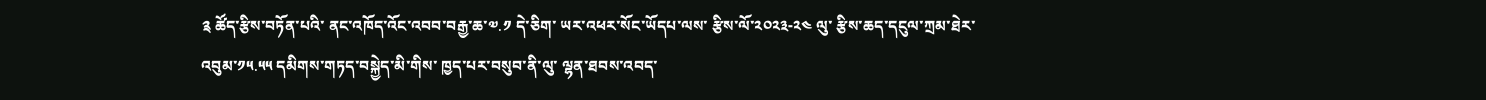༉ ཚོད་རྩིས་བཏོན་པའི་ ནང་འཁོད་འོང་འབབ་བརྒྱ་ཆ་༧.༡ དེ་ཅིག་ ཡར་འཕར་སོང་ཡོདཔ་ལས་ རྩིས་ལོ་༢༠༢༣-༢༤ ལུ་ རྩིས་ཆད་དངུལ་ཀྲམ་ཐེར་འབུམ་༡༥.༥༥ དམིགས་གཏད་བསྐྱེད་མི་གིས་ ཁྱད་པར་བསུབ་ནི་ལུ་ ལྷན་ཐབས་འབད་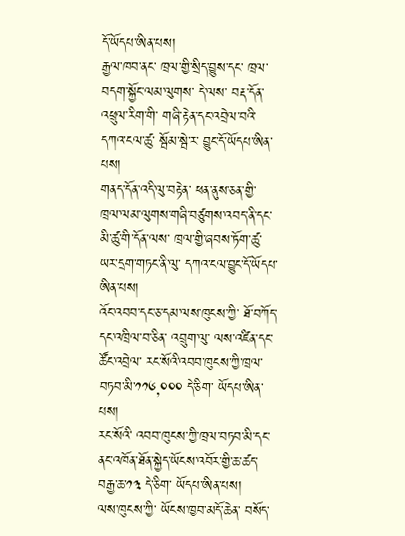དོ་ཡོདཔ་ཨིན་པས།
རྒྱལ་ཁབ་ནང་ ཁྲལ་གྱི་སྲིད་བྱུས་དང་ ཁྲལ་བདག་སྐྱོང་ལམ་ལུགས་ དེ་ལས་ བརྡ་དོན་འཕྲུལ་རིག་གི་ གཞི་རྟེན་དང་འབྲེལ་བའི་ དཀའ་ངལ་ཚུ་ སྦོམ་སྦེ་ར་ བྱུང་དོ་ཡོདཔ་ཨིན་པས།
གནད་དོན་འདི་ལུ་བརྟེན་ ཕན་ནུས་ཅན་གྱི་ ཁྲལ་ལམ་ལུགས་གཞི་བཙུགས་འབད་ནི་དང་ མི་ཚུ་གི་དོན་ལས་ ཁྲལ་གྱི་ཞབས་ཏོག་ཚུ་ ཡར་དྲག་གཏང་ནི་ལུ་ དཀའ་ངལ་བྱུང་དོ་ཡོདཔ་ཨིན་པས།
འོང་འབབ་དང་ཅ་དམ་ལས་ཁུངས་ཀྱི་ ཐོ་བཀོད་དང་འཁྲིལ་བ་ཅིན་ འབྲུག་ལུ་ ལས་འཛིན་དང་ ཚོང་འབྲེལ་ རང་སོའི་འབབ་ཁུངས་ཀྱི་ཁྲལ་བཏབ་མི་༡༡༦,༠༠༠ དེ་ཅིག་ ཡོདཔ་ཨིན་པས།
རང་སོའི་ འབབ་ཁུངས་ཀྱི་ཁྲལ་བཏབ་མི་དང་ ནང་འཁོན་ཐོན་སྐྱེད་ཡོངས་འབོར་གྱི་ཆ་ཚད་ བརྒྱ་ཆ་༡༣ དེ་ཅིག་ ཡོདཔ་ཨིན་པས།
ལས་ཁུངས་ཀྱི་ ཡོངས་ཁྱབ་མདོ་ཆེན་ བསོད་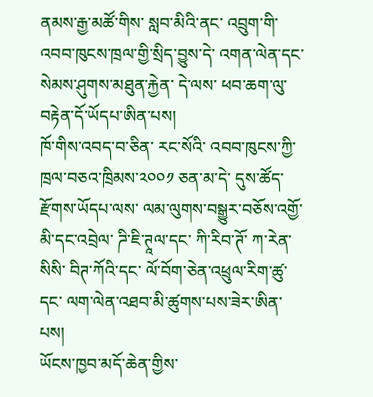ནམས་རྒྱ་མཚོ་གིས་ སླབ་མིའི་ནང་ འབྲུག་གི་ འབབ་ཁུངས་ཁྲལ་གྱི་སྲིད་བྱུས་དེ་ འགན་ལེན་དང་ སེམས་ཤུགས་མཐུན་རྐྱེན་ དེ་ལས་ ཕབ་ཆག་ལུ་བརྟེན་དོ་ཡོདཔ་ཨིན་པས།
ཁོ་གིས་འབད་བ་ཅིན་ རང་སོའི་ འབབ་ཁུངས་ཀྱི་ཁྲལ་བཅའ་ཁྲིམས་༢༠༠༡ ཅན་མ་དེ་ དུས་ཚོད་རྫོགས་ཡོདཔ་ལས་ ལམ་ལུགས་བསྒྱུར་བཅོས་འགྱོ་མི་དང་འབྲེལ་ ཌི་ཇི་ཊཱལ་དང་ ཀི་རིབ་ཊོ་ ཀ་རེན་སིསི་ བིཊ་ཀོའི་དང་ ལོ་བོག་ཅེན་འཕྲུལ་རིག་ཚུ་དང་ ལག་ལེན་འཐབ་མི་ཚུགས་པས་ཟེར་ཨིན་པས།
ཡོངས་ཁྱབ་མདོ་ཆེན་གྱིས་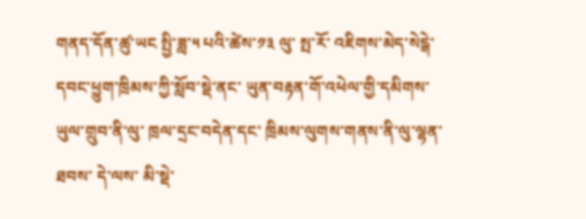གནད་དོན་ཚུ་ཡང སྤྱི་ཟླ་༥ པའི་ཚེས་༡༣ ལུ་ སྤ་རོ་ འཇིགས་མེད་སེངྒེ་དབང་ཕྱུག་ཁྲིམས་ཀྱི་སློབ་སྡེ་ནང་ ཡུན་བརྟན་གོ་འཕེལ་གྱི་དམིགས་ཡུལ་གྲུབ་ནི་ལུ་ ཁྲལ་དྲང་བདེན་དང་ ཁྲིམས་ལུགས་གནས་ནི་ལུ་ལྷན་ཐབས་ དེ་ལས་ མི་སྡེ་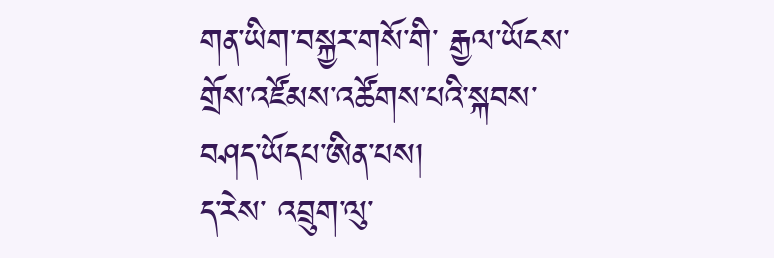གན་ཡིག་བསྐྱར་གསོ་གི་ རྒྱལ་ཡོངས་གྲོས་འཛོམས་འཚོགས་པའི་སྐབས་ བཤད་ཡོདཔ་ཨིན་པས།
ད་རེས་ འབྲུག་ལུ་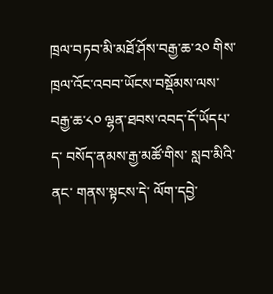ཁྲལ་བཏབ་མི་མཐོ་ཤོས་བརྒྱ་ཆ་༢༠ གིས་ ཁྲལ་འོང་འབབ་ཡོངས་བསྡོམས་ལས་ བརྒྱ་ཆ་༨༠ ལྷན་ཐབས་འབད་དོ་ཡོདཔ་ད་ བསོད་ནམས་རྒྱ་མཚོ་གིས་ སླབ་མིའི་ནང་ གནས་སྟངས་དེ་ ལོག་དབྱེ་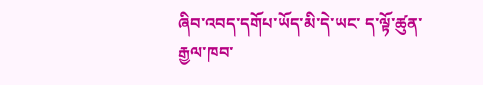ཞིབ་འབད་དགོཔ་ཡོད་མི་དེ་ཡང་ ད་ལྟོ་ཚུན་ རྒྱལ་ཁབ་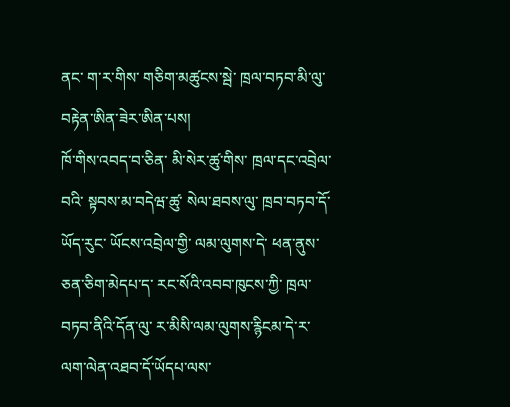ནང་ ག་ར་གིས་ གཅིག་མཚུངས་སྦེ་ ཁྲལ་བཏབ་མི་ལུ་བརྟེན་ཨིན་ཟེར་ཨིན་པས།
ཁོ་གིས་འབད་བ་ཅིན་ མི་སེར་ཚུ་གིས་ ཁྲལ་དང་འབྲེལ་བའི་ སྟབས་མ་བདེཝ་ཚུ་ སེལ་ཐབས་ལུ་ ཁྲབ་བཏབ་དོ་ཡོད་རུང་ ཡོངས་འབྲེལ་གྱི་ ལམ་ལུགས་དེ་ ཕན་ནུས་ཅན་ཅིག་མེདཔ་ད་ རང་སོའི་འབབ་ཁུངས་ཀྱི་ ཁྲལ་བཏབ་ནིའི་དོན་ལུ་ ར་མིསི་ལམ་ལུགས་རྙིངམ་དེ་ར་ ལག་ལེན་འཐབ་དོ་ཡོདཔ་ལས་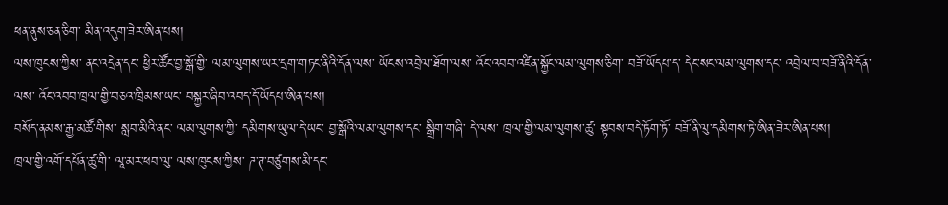ཕན་ནུས་ཅན་ཅིག་ མིན་འདུག་ཟེར་ཨིན་པས།
ལས་ཁུངས་ཀྱིས་ ནང་འདྲེན་དང་ ཕྱིར་ཚོང་བྱ་སྒོ་གྱི་ ལམ་ལུགས་ཡར་དྲག་གཏང་ནིའི་དོན་ལས་ ཡོངས་འབྲེལ་ཐོག་ལས་ འོང་འབབ་འཛིན་སྐྱོང་ལམ་ལུགས་ཅིག་ བཟོ་ཡོདཔ་ད་ དེང་སང་ལམ་ལུགས་དང་ འབྲེལ་བ་བཟོ་ནིའི་དོན་ལས་ འོང་འབབ་ཁྲལ་གྱི་བཅའ་ཁྲིམས་ཡང་ བསྐྱར་ཞིབ་འབད་དོ་ཡོདཔ་ཨིན་པས།
བསོད་ནམས་རྒྱ་མཚོ་གིས་ སླབ་མིའི་ནང་ ལམ་ལུགས་ཀྱི་ དམིགས་ཡུལ་དེ་ཡང་ བྱ་སྒོའི་ལམ་ལུགས་དང་ སྒྲིག་གཞི་ དེ་ལས་ ཁྲལ་གྱི་ལམ་ལུགས་ཚུ་ སྟབས་བདེ་ཏོག་ཏོ་ བཟོ་ནི་ལུ་དམིགས་ཏེ་ཨིན་ཟེར་ཨིན་པས།
ཁྲལ་གྱི་འགོ་དཔོན་ཚུ་གི་ ལཱ་མར་ཕབ་ལུ་ ལས་ཁུངས་ཀྱིས་ ཌ་ཊ་བཙུགས་མི་དང་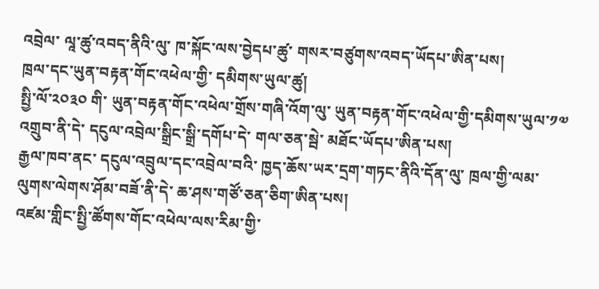འབྲེལ་ ལཱ་ཚུ་འབད་ནིའི་ལུ་ ཁ་སྐོང་ལས་བྱེདཔ་ཚུ་ གསར་བཙུགས་འབད་ཡོདཔ་ཨིན་པས།
ཁྲལ་དང་ཡུན་བརྟན་གོང་འཕེལ་གྱི་ དམིགས་ཡུལ་ཚུ།
སྤྱི་ལོ་༢༠༣༠ གི་ ཡུན་བརྟན་གོང་འཕེལ་གྲོས་གཞི་འོག་ལུ་ ཡུན་བརྟན་གོང་འཕེལ་གྱི་དམིགས་ཡུལ་༡༧ འགྲུབ་ནི་དེ་ དངུལ་འབྲེལ་སྒྲིང་སྒྲི་དགོཔ་དེ་ གལ་ཅན་སྦེ་ མཐོང་ཡོདཔ་ཨིན་པས།
རྒྱལ་ཁབ་ནང་ དངུལ་འབྲུལ་དང་འབྲེལ་བའི་ ཁྱད་ཆོས་ཡར་དྲག་གཏང་ནིའི་དོན་ལུ་ ཁྲལ་གྱི་ལམ་ལུགས་ལེགས་ཤོམ་བཟོ་ནི་དེ་ ཆ་ཤས་གཙོ་ཅན་ཅིག་ཨིན་པས།
འཛམ་གླིང་སྤྱི་ཚོགས་གོང་འཕེལ་ལས་རིམ་གྱི་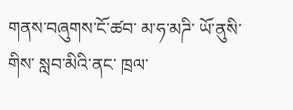གནས་བཞུགས་ངོ་ཚབ་ མ་ཧ་མཌི་ ཡོ་ནུསི་གིས་ སླབ་མིའི་ནང་ ཁྲལ་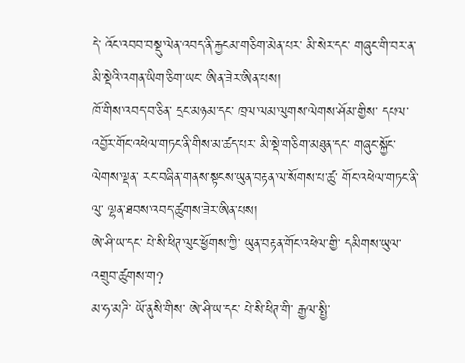དེ་ འོང་འབབ་བསྡུ་ལེན་འབད་ནི་རྐྱངམ་གཅིག་མེན་པར་ མི་སེར་དང་ གཞུང་གི་བར་ན་ མི་སྡེའི་འགན་ཡིག་ཅིག་ཡང་ ཨིན་ཟེར་ཨིན་པས།
ཁོ་གིས་འབད་བ་ཅིན་ དྲང་མཉམ་དང་ ཁྲལ་ལམ་ལུགས་ལེགས་ཤོམ་གྱིས་ དཔལ་འབྱོར་གོང་འཕེལ་གཏང་ནི་གིས་མ་ཚད་པར་ མི་སྡེ་གཅིག་མཐུན་དང་ གཞུང་སྐྱོང་ལེགས་ལྡན་ རང་བཞིན་གནས་སྟངས་ཡུན་བརྟན་ལ་སོགས་པ་ཚུ་ གོང་འཕེལ་གཏང་ནི་ལུ་ ལྷན་ཐབས་འབད་ཚུགས་ཟེར་ཨིན་པས།
ཨེ་ཤི་ཡ་དང་ པེ་སི་ཕིཊ་ལུང་ཕྱོགས་ཀྱི་ ཡུན་བརྟན་གོང་འཕེལ་གྱི་ དམིགས་ཡུལ་འགྲུབ་ཚུགས་ག?
མ་ཧ་མཌི་ ཡོ་ནུསི་གིས་ ཨེ་ཤི་ཡ་དང་ པེ་སི་ཕིཊ་གི་ རྒྱལ་སྤྱི་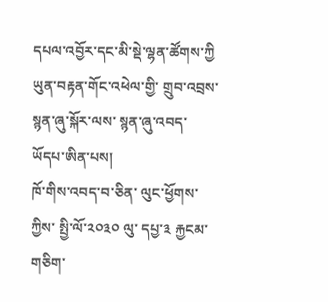དཔལ་འབྱོར་དང་མི་སྡེ་ལྷན་ཚོགས་ཀྱི ཡུན་བརྟན་གོང་འཕེལ་གྱི་ གྲུབ་འབྲས་སྙན་ཞུ་སྐོར་ལས་ སྙན་ཞུ་འབད་ཡོདཔ་ཨིན་པས།
ཁོ་གིས་འབད་བ་ཅིན་ ལུང་ཕྱོགས་ཀྱིས་ སྤྱི་ལོ་༢༠༣༠ ལུ་ དཔྱ་༣ རྐྱངམ་གཅིག་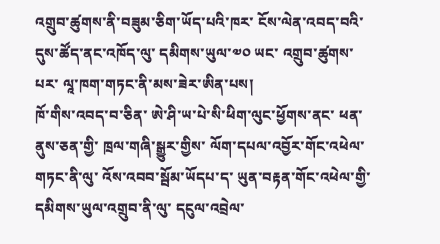འགྲུབ་ཚུགས་ནི་བཟུམ་ཅིག་ཡོད་པའི་ཁར་ ངོས་ལེན་འབད་བའི་ དུས་ཚོད་ནང་འཁོད་ལུ་ དམིགས་ཡུལ་༧༠ ཡང་ འགྲུབ་ཚུགས་པར་ ལཱ་ཁག་གཏང་ནི་མས་ཟེར་ཨིན་པས།
ཁོ་གིས་འབད་བ་ཅིན་ ཨེ་ཤི་ཡ་པེ་སི་ཕིག་ལུང་ཕྱོགས་ནང་ ཕན་ནུས་ཅན་གྱི་ ཁྲལ་གཞི་སྒྱུར་གྱིས་ ལོག་དཔལ་འབྱོར་གོང་འཕེལ་གཏང་ནི་ལུ་ འོས་འབབ་སྦོམ་ཡོདཔ་ད་ ཡུན་བརྟན་གོང་འཕེལ་གྱི་ དམིགས་ཡུལ་འགྲུབ་ནི་ལུ་ དངུལ་འབྲེལ་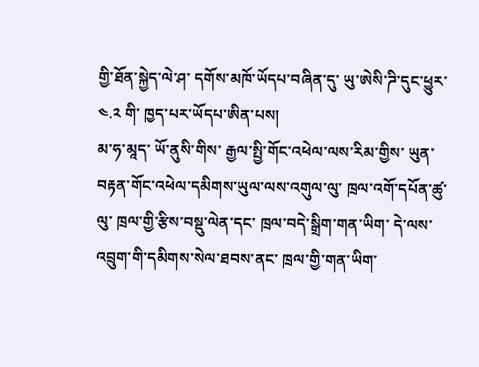གྱི་ཐོན་སྐྱེད་ལེ་ཤ་ དགོས་མཁོ་ཡོདཔ་བཞིན་དུ་ ཡུ་ཨེསི་ཌི་དུང་ཕྱུར་༤.༢ གི་ ཁྱད་པར་ཡོདཔ་ཨིན་པས།
མ་ཧ་མཱད་ ཡོ་ནུསི་གིས་ རྒྱལ་སྤྱི་གོང་འཕེལ་ལས་རིམ་གྱིས་ ཡུན་བརྟན་གོང་འཕེལ་དམིགས་ཡུལ་ལས་འགུལ་ལུ་ ཁྲལ་འགོ་དཔོན་ཚུ་ལུ་ ཁྲལ་གྱི་རྩིས་བསྡུ་ལེན་དང་ ཁྲལ་བདེ་སྒྲིག་གན་ཡིག་ དེ་ལས་ འབྲུག་གི་དམིགས་སེལ་ཐབས་ནང་ ཁྲལ་གྱི་གན་ཡིག་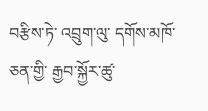བརྩིས་ཏེ་ འབྲུག་ལུ་ དགོས་མཁོ་ཅན་གྱི་ རྒྱབ་སྐྱོར་ཚུ་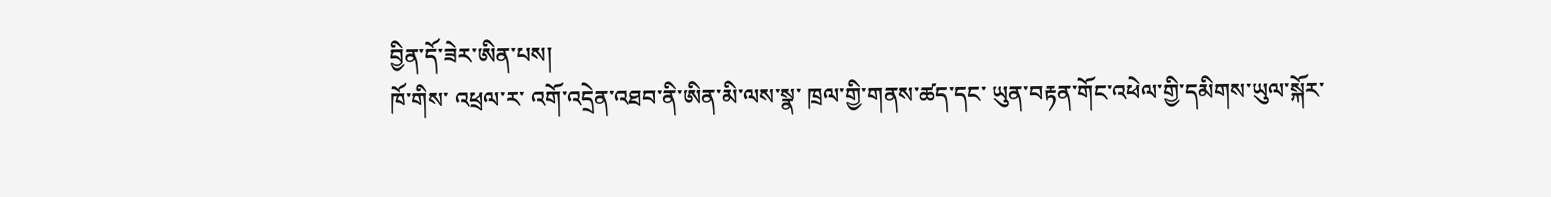བྱིན་དོ་ཟེར་ཨིན་པས།
ཁོ་གིས་ འཕྲལ་ར་ འགོ་འདྲེན་འཐབ་ནི་ཨིན་མི་ལས་སྣ་ ཁྲལ་གྱི་གནས་ཚད་དང་ ཡུན་བརྟན་གོང་འཕེལ་གྱི་དམིགས་ཡུལ་སྐོར་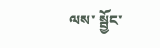ལས་ སྦྱོང་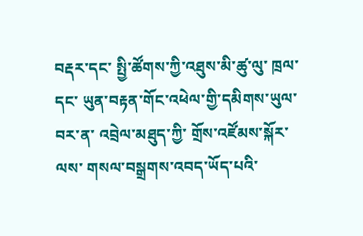བརྡར་དང་ སྤྱི་ཚོགས་ཀྱི་འཐུས་མི་ཚུ་ལུ་ ཁྲལ་དང་ ཡུན་བརྟན་གོང་འཕེལ་གྱི་དམིགས་ཡུལ་བར་ན་ འབྲེལ་མཐུད་ཀྱི་ གྲོས་འཛོམས་སྐོར་ལས་ གསལ་བསྒྲགས་འབད་ཡོད་པའི་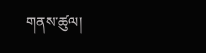གནས་ཚུལ།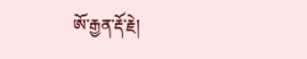ཨོ་རྒྱན་རྡོ་རྗེ།